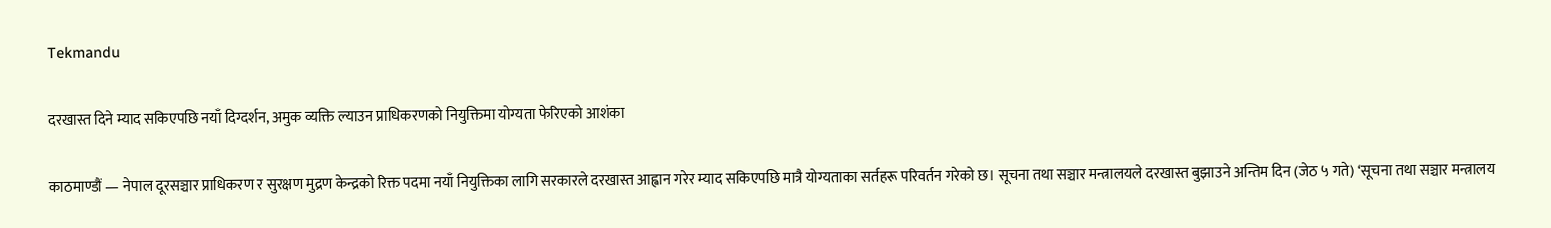Tekmandu

दरखास्त दिने म्याद सकिएपछि नयाँ दिग्दर्शन, अमुक व्यक्ति ल्याउन प्राधिकरणको नियुक्तिमा योग्यता फेरिएको आशंका

काठमाण्डौं — नेपाल दूरसञ्चार प्राधिकरण र सुरक्षण मुद्रण केन्द्रको रिक्त पदमा नयाँ नियुक्तिका लागि सरकारले दरखास्त आह्वान गरेर म्याद सकिएपछि मात्रै योग्यताका सर्तहरू परिवर्तन गरेको छ। सूचना तथा सञ्चार मन्त्रालयले दरखास्त बुझाउने अन्तिम दिन (जेठ ५ गते) ‘सूचना तथा सञ्चार मन्त्रालय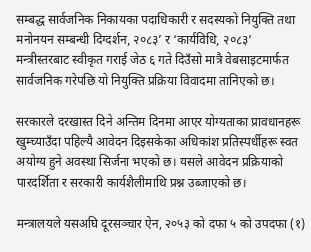सम्बद्ध सार्वजनिक निकायका पदाधिकारी र सदस्यको नियुक्ति तथा मनोनयन सम्बन्धी दिग्दर्शन, २०८३’ र ‘कार्यविधि, २०८३’ मन्त्रीस्तरबाट स्वीकृत गराई जेठ ६ गते दिउँसो मात्रै वेबसाइटमार्फत सार्वजनिक गरेपछि यो नियुक्ति प्रक्रिया विवादमा तानिएको छ।

सरकारले दरखास्त दिने अन्तिम दिनमा आएर योग्यताका प्रावधानहरू खुम्च्याउँदा पहिल्यै आवेदन दिइसकेका अधिकांश प्रतिस्पर्धीहरू स्वत अयोग्य हुने अवस्था सिर्जना भएको छ। यसले आवेदन प्रक्रियाको पारदर्शिता र सरकारी कार्यशैलीमाथि प्रश्न उब्जाएको छ।

मन्त्रालयले यसअघि दूरसञ्चार ऐन, २०५३ को दफा ५ को उपदफा (१)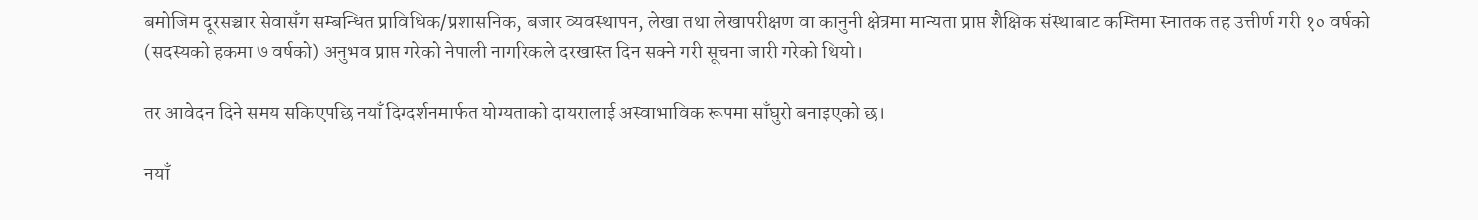बमोजिम दूरसञ्चार सेवासँग सम्बन्धित प्राविधिक/प्रशासनिक, बजार व्यवस्थापन, लेखा तथा लेखापरीक्षण वा कानुनी क्षेत्रमा मान्यता प्राप्त शैक्षिक संस्थाबाट कम्तिमा स्नातक तह उत्तीर्ण गरी १० वर्षको (सदस्यको हकमा ७ वर्षको) अनुभव प्राप्त गरेको नेपाली नागरिकले दरखास्त दिन सक्ने गरी सूचना जारी गरेको थियो।

तर आवेदन दिने समय सकिएपछि नयाँ दिग्दर्शनमार्फत योग्यताको दायरालाई अस्वाभाविक रूपमा साँघुरो बनाइएको छ।

नयाँ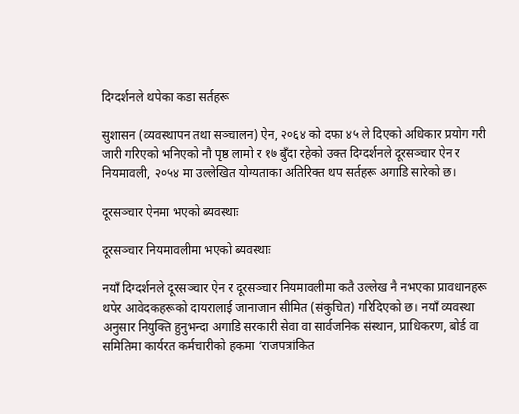दिग्दर्शनले थपेका कडा सर्तहरू

सुशासन (व्यवस्थापन तथा सञ्चालन) ऐन, २०६४ को दफा ४५ ले दिएको अधिकार प्रयोग गरी जारी गरिएको भनिएको नौ पृष्ठ लामो र १७ बुँदा रहेको उक्त दिग्दर्शनले दूरसञ्चार ऐन र नियमावली, २०५४ मा उल्लेखित योग्यताका अतिरिक्त थप सर्तहरू अगाडि सारेको छ।

दूरसञ्चार ऐनमा भएको ब्यवस्थाः

दूरसञ्चार नियमावलीमा भएको ब्यवस्थाः

नयाँ दिग्दर्शनले दूरसञ्चार ऐन र दूरसञ्चार नियमावलीमा कतै उल्लेख नै नभएका प्रावधानहरू थपेर आवेदकहरूको दायरालाई जानाजान सीमित (संकुचित) गरिदिएको छ। नयाँ व्यवस्था अनुसार नियुक्ति हुनुभन्दा अगाडि सरकारी सेवा वा सार्वजनिक संस्थान, प्राधिकरण, बोर्ड वा समितिमा कार्यरत कर्मचारीको हकमा ‘राजपत्रांकित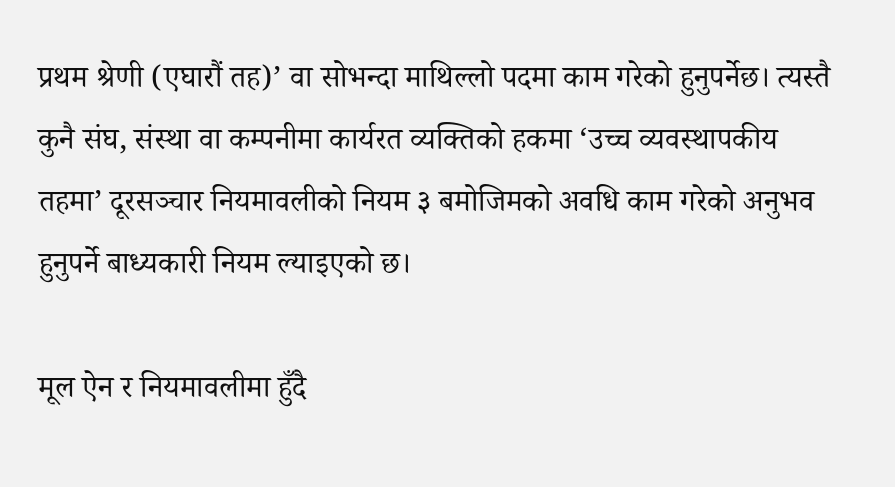प्रथम श्रेणी (एघारौं तह)’ वा सोभन्दा माथिल्लो पदमा काम गरेको हुनुपर्नेछ। त्यस्तै कुनै संघ, संस्था वा कम्पनीमा कार्यरत व्यक्तिको हकमा ‘उच्च व्यवस्थापकीय तहमा’ दूरसञ्चार नियमावलीको नियम ३ बमोजिमको अवधि काम गरेको अनुभव हुनुपर्ने बाध्यकारी नियम ल्याइएको छ।

मूल ऐन र नियमावलीमा हुँदै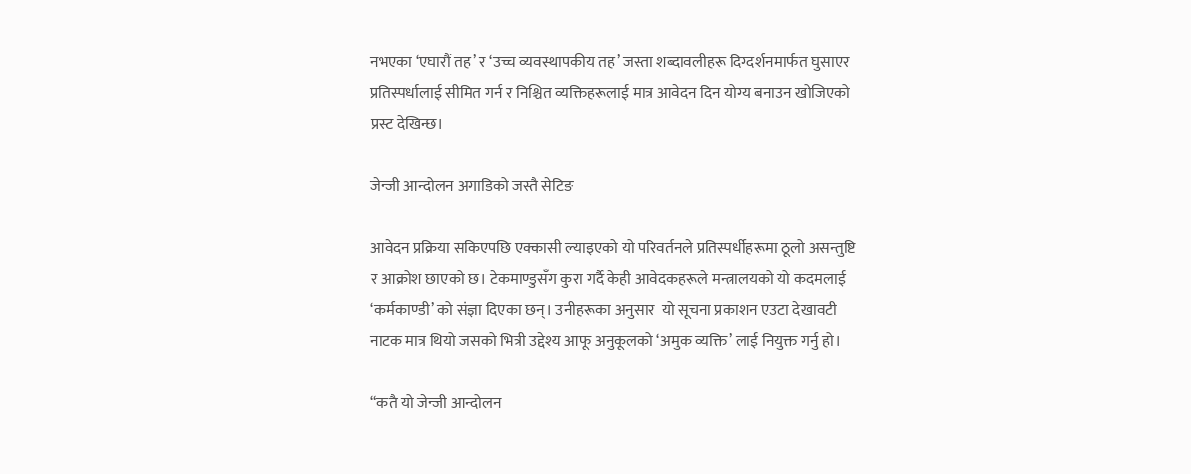नभएका ‘एघारौं तह’ र ‘उच्च व्यवस्थापकीय तह’ जस्ता शब्दावलीहरू दिग्दर्शनमार्फत घुसाएर प्रतिस्पर्धालाई सीमित गर्न र निश्चित व्यक्तिहरूलाई मात्र आवेदन दिन योग्य बनाउन खोजिएको प्रस्ट देखिन्छ।

जेन्जी आन्दोलन अगाडिको जस्तै सेटिङ

आवेदन प्रक्रिया सकिएपछि एक्कासी ल्याइएको यो परिवर्तनले प्रतिस्पर्धीहरूमा ठूलो असन्तुष्टि र आक्रोश छाएको छ। टेकमाण्डुसँग कुरा गर्दै केही आवेदकहरूले मन्त्रालयको यो कदमलाई ‘कर्मकाण्डी’ को संज्ञा दिएका छन्। उनीहरूका अनुसार  यो सूचना प्रकाशन एउटा देखावटी नाटक मात्र थियो जसको भित्री उद्देश्य आफू अनुकूलको ‘अमुक व्यक्ति’ लाई नियुक्त गर्नु हो।

“कतै यो जेन्जी आन्दोलन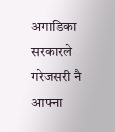अगाडिका सरकारले गरेजसरी नै आफ्ना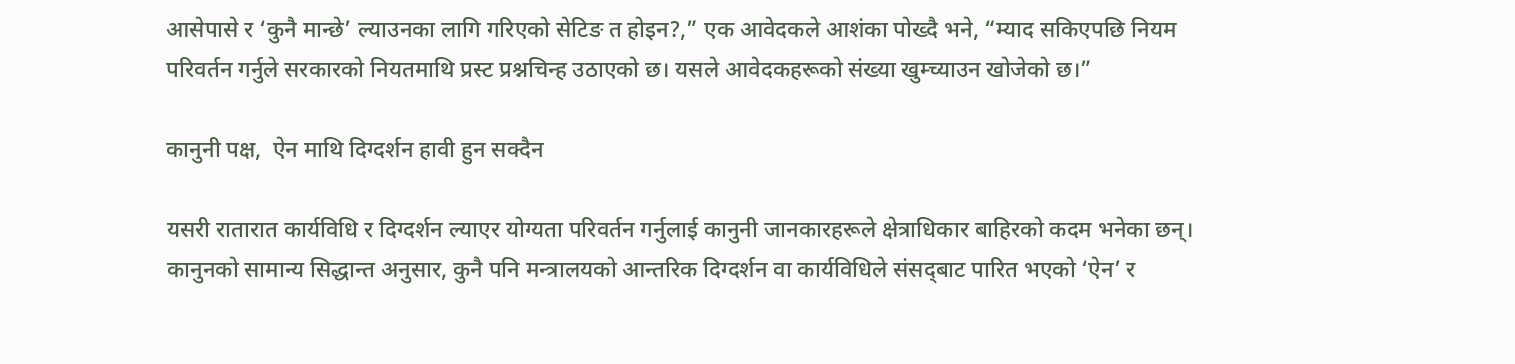आसेपासे र ‘कुनै मान्छे’ ल्याउनका लागि गरिएको सेटिङ त होइन?,” एक आवेदकले आशंका पोख्दै भने, “म्याद सकिएपछि नियम परिवर्तन गर्नुले सरकारको नियतमाथि प्रस्ट प्रश्नचिन्ह उठाएको छ। यसले आवेदकहरूको संख्या खुम्च्याउन खोजेको छ।”

कानुनी पक्ष,  ऐन माथि दिग्दर्शन हावी हुन सक्दैन

यसरी रातारात कार्यविधि र दिग्दर्शन ल्याएर योग्यता परिवर्तन गर्नुलाई कानुनी जानकारहरूले क्षेत्राधिकार बाहिरको कदम भनेका छन्। कानुनको सामान्य सिद्धान्त अनुसार, कुनै पनि मन्त्रालयको आन्तरिक दिग्दर्शन वा कार्यविधिले संसद्‌बाट पारित भएको ‘ऐन’ र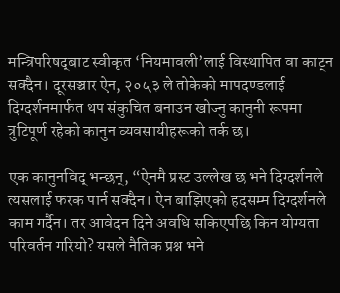मन्त्रिपरिषद्‌बाट स्वीकृत ‘नियमावली’लाई विस्थापित वा काट्न सक्दैन। दूरसञ्चार ऐन, २०५३ ले तोकेको मापदण्डलाई दिग्दर्शनमार्फत थप संकुचित बनाउन खोज्नु कानुनी रूपमा त्रुटिपूर्ण रहेको कानुन व्यवसायीहरूको तर्क छ।

एक कानुनविद् भन्छन्, “ऐनमै प्रस्ट उल्लेख छ भने दिग्दर्शनले त्यसलाई फरक पार्न सक्दैन। ऐन बाझिएको हदसम्म दिग्दर्शनले काम गर्दैन। तर आवेदन दिने अवधि सकिएपछि किन योग्यता परिवर्तन गरियो? यसले नैतिक प्रश्न भने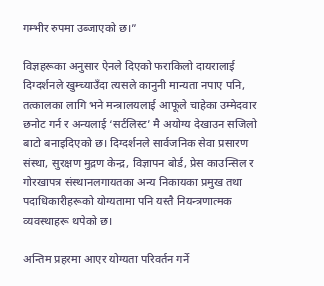गम्भीर रुपमा उब्जाएको छ।”

विज्ञहरूका अनुसार ऐनले दिएको फराकिलो दायरालाई दिग्दर्शनले खुम्च्याउँदा त्यसले कानुनी मान्यता नपाए पनि, तत्कालका लागि भने मन्त्रालयलाई आफूले चाहेका उम्मेदवार छनोट गर्न र अन्यलाई ‘सर्टलिस्ट’ मै अयोग्य देखाउन सजिलो बाटो बनाइदिएको छ। दिग्दर्शनले सार्वजनिक सेवा प्रसारण संस्था, सुरक्षण मुद्रण केन्द्र, विज्ञापन बोर्ड, प्रेस काउन्सिल र गोरखापत्र संस्थानलगायतका अन्य निकायका प्रमुख तथा पदाधिकारीहरूको योग्यतामा पनि यस्तै नियन्त्रणात्मक व्यवस्थाहरू थपेको छ।

अन्तिम प्रहरमा आएर योग्यता परिवर्तन गर्ने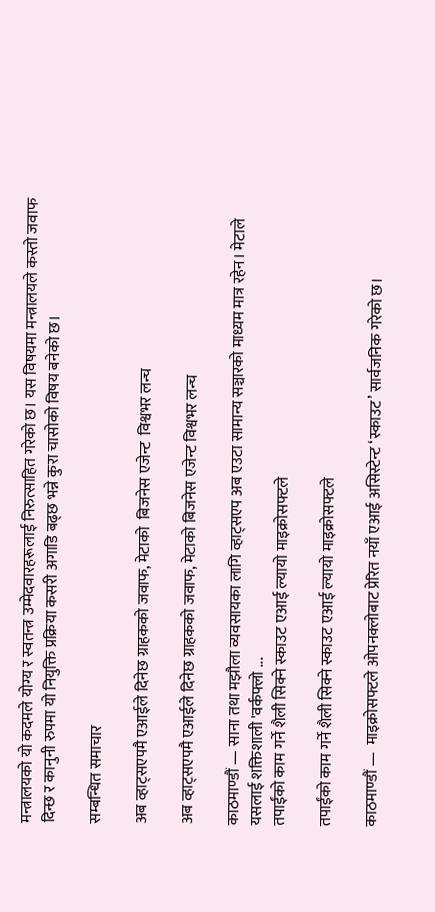मन्त्रालयको यो कदमले योग्य र स्वतन्त्र उम्मेदवारहरूलाई निरुत्साहित गरेको छ। यस विषयमा मन्त्रालयले कस्तो जवाफ दिन्छ र कानुनी रुपमा यो नियुक्ति प्रक्रिया कसरी अगाडि बढ्छ भन्ने कुरा चासोको विषय बनेको छ।

सम्बन्धित समाचार

अब व्हाट्सएपमै एआईले दिनेछ ग्राहकको जवाफ, मेटाको  बिजनेस एजेन्ट  विश्वभर लन्च

अब व्हाट्सएपमै एआईले दिनेछ ग्राहकको जवाफ, मेटाको बिजनेस एजेन्ट विश्वभर लन्च

काठमाण्डौं — साना तथा मझौला व्यवसायका लागि व्हाट्सएप अब एउटा सामान्य सञ्चारको माध्यम मात्र रहेन। मेटाले यसलाई शक्तिशाली 'वर्कफ्लो ...
तपाईंको काम गर्ने शैली सिक्ने स्काउट एआई ल्यायो माइक्रोसफ्टले

तपाईंको काम गर्ने शैली सिक्ने स्काउट एआई ल्यायो माइक्रोसफ्टले

काठमाण्डौं —  माइक्रोसफ्टले ओपनक्लोबाट प्रेरित नयाँ एआई असिस्टेन्ट ‘स्काउट’ सार्वजनिक गरेको छ।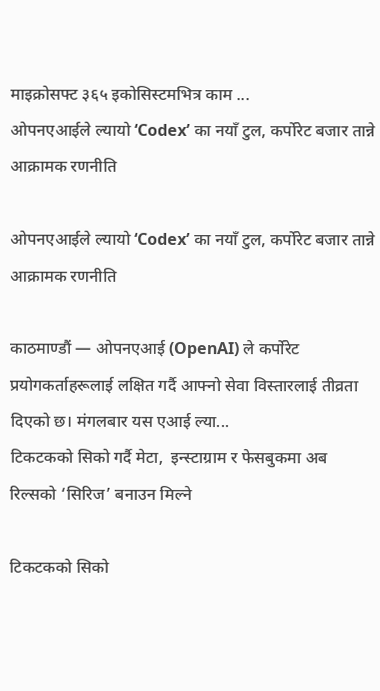माइक्रोसफ्ट ३६५ इकोसिस्टमभित्र काम ...
ओपनएआईले ल्यायो ‘Codex’ का नयाँ टुल, कर्पोरेट बजार तान्ने आक्रामक रणनीति

ओपनएआईले ल्यायो ‘Codex’ का नयाँ टुल, कर्पोरेट बजार तान्ने आक्रामक रणनीति

काठमाण्डौं — ओपनएआई (OpenAI) ले कर्पोरेट प्रयोगकर्ताहरूलाई लक्षित गर्दै आफ्नो सेवा विस्तारलाई तीव्रता दिएको छ। मंगलबार यस एआई ल्या...
टिकटकको सिको गर्दै मेटा,  इन्स्टाग्राम र फेसबुकमा अब रिल्सको ‘सिरिज’ बनाउन मिल्ने

टिकटकको सिको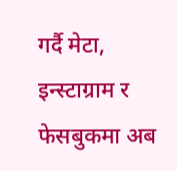गर्दै मेटा, इन्स्टाग्राम र फेसबुकमा अब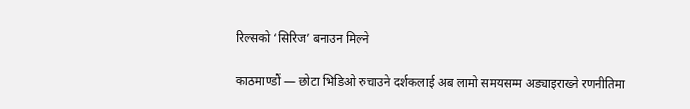रिल्सको ‘सिरिज’ बनाउन मिल्ने

काठमाण्डौं — छोटा भिडिओ रुचाउने दर्शकलाई अब लामो समयसम्म अड्याइराख्ने रणनीतिमा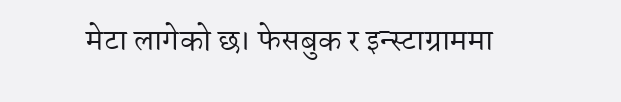मेटा लागेको छ। फेसबुक र इन्स्टाग्राममा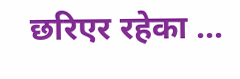छरिएर रहेका ...